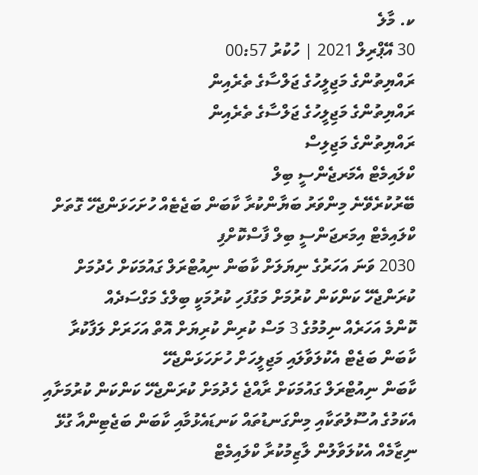ކ. މާލެ
30 އޭޕްރިލް 2021 | ހުކުރު 00:57
ރައްޔިތުންގެ މަޖިލީހުގެ ޖަލްސާގެ ތެރެއިން
ރައްޔިތުންގެ މަޖިލީހުގެ ޖަލްސާގެ ތެރެއިން
ރައްޔިތުންގެ މަޖިލިސް
ކްލައިމެޓް އެމަރޖެންސީ ބިލް
ބޭރުކުރެވޭނެ މިންވަރު ބަޔާންކުރާ ކާބަން ބަޖެޓެއް ހުށަހަޅަންޖެހޭ ގޮތަށް ކްލައިމެޓް އިމަރޖަންސީ ބިލް ފާސްކޮށްފި
2030 ވަނަ އަހަރުގެ ނިޔަލަށް ކާބަން ނިއުޓްރަލް ގައުމަކަށް ހެދުމަށް ކުރަންޖެހޭ ކަންކަން ކުރުމަށް މަގުފަހި ކުރުމަކީ ބިލްގެ މަގްސަދެއް
ކޮންމެ އަހަރެއް ނިމުމުގެ 3 މަސް ކުރިން ކުރިޔަށް އޮތް އަހަރަށް ލަފާކުރާ ކާބަން ބަޖެޓް އެކުލަވާލައި މަޖިލީހަށް ހުށަހަޅަންޖެހޭ
ކާބަން ނިއުޓްރަލް ގައުމަކަށް ރާއްޖެ ހެދުމަށް ކުރަންޖެހޭ ކަންކަން ކުރުމަށާއި އެކަމުގެ އުސޫލުތަކާއި މިންގަނޑުތައް ކަނޑައެޅުމާއި ކާބަން ބަޖެޓިންއާ ގުޅޭ ނިޒާމެއް އެކުލަވާލުން ލާޒިމުކުރާ ކްލައިމެޓް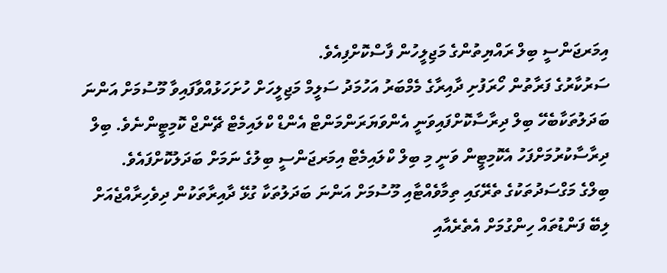އިމަރޖަންސީ ބިލް ރައްޔިތުންގެ މަޖިލީހުން ފާސްކޮށްފިއެވެ.
ސަރުކާރުގެ ފަރާތުން ހޯރަފުށި ދާއިރާގެ މެމްބަރު އަހުމަދު ސަލީމް މަޖިލީހަށް ހުށަހަޅުއްވާފައިވާ މޫސުމަށް އަންނަ ބަދަލުތަކާބެހޭ ބިލް ދިރާސާކޮށްފައިވަނީ އެންވަޔަރަންމަންޓް އެންޑް ކްލައިމެޓް ޗޭންޖް ކޮމިޓީންނެވެ. ބިލް ދިރާސާކުރުމަށްފަހު އެކޮމިޓީން ވަނީ މި ބިލް ކްލައިމެޓް އިމަރޖަންސީ ބިލުގެ ނަމަށް ބަދަލުކޮށްފައެވެ.
ބިލްގެ މަގްސަދުތަކުގެ ތެރޭގައި ތިމާވެއްޓާއި މޫސުމަށް އަންނަ ބަދަލުތަކާ ގުޅޭ ދާއިރާތަކުން ދިވެހިރާއްޖެއަށް ލިބޭ ފަންޑުތައް ހިންގުމަށް އެތެރެއާއި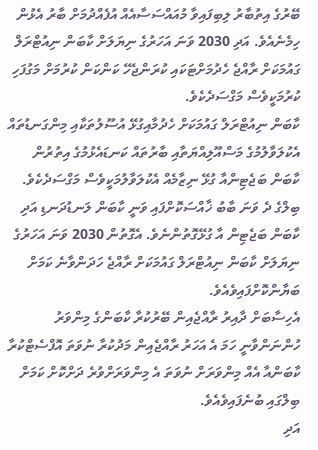ބޭރުގެ އިތުބާރު ލިބިފައިވާ މުއައްސަސާއެއް އުފެއްދުމަށް ބާރު އެޅުން ހިމެނެއެވެ. އަދި 2030 ވަނަ އަހަރުގެ ނިޔަލަށް ކާބަން ނިއުޓްރަލް ގައުމަކަށް ރާއްޖެ ހެދުމަށްޓަކައި ކުރަންޖެހޭ ކަންކަން ކުރުމަށް މަގުފަހި ކުރުމަކީވެސް މަގްސަދެކެވެ.
ކާބަން ނިއުޓްރަލް ގައުމަކަށް ހެދުމާއިގުޅޭ އުސޫލުތަކާއި މިންގަނޑުތައް އެކުލަވާލުމުގެ މަސްއޫލިއްޔަތާއި ބާރުތައް ކަނޑައެޅުމުގެ އިތުރުން ކާބަން ބަޖެޓިންއާ ގުޅޭ ނިޒާމެއް އެކުލަވާލުމަކީވެސް މަގްސަދެކެވެ.
ބިލްގެ ދެ ވަނަ ބާބު ޚާއްސަކޮށްފައި ވަނީ ކާބަން ލަނޑުދަނޑި އަދި ކާބަން ބަޖެޓިން އާ ގުޅޭގޮތުންނެވެ. އެގޮތުން 2030 ވަނަ އަހަރުގެ ނިޔަލަށް ކާބަން ނިއުޓްރަލް ގައުމަކަށް ރާއްޖެ ހަދަންވާނެ ކަމަށް ބަޔާންކޮށްފައިވެއެވެ.
އެހިސާބަށް ދާއިރު ރާއްޖެއިން ބޭރުކުރާ ކާބަންގެ މިންވަރު ހުންނަންވާނީ ހަމަ އެ އަހަރު ރާއްޖެއިން މަދުކުރާ ނުވަތަ އޮފްސެޓްކުރާ ކާބަންއާ އެއް މިންވަރަށް ނުވަތަ އެ މިންވަރަށްވުރެ ދަށްކޮށް ކަމަށް ބިލްގައި ބުނެފައިވެއެވެ.
އަދި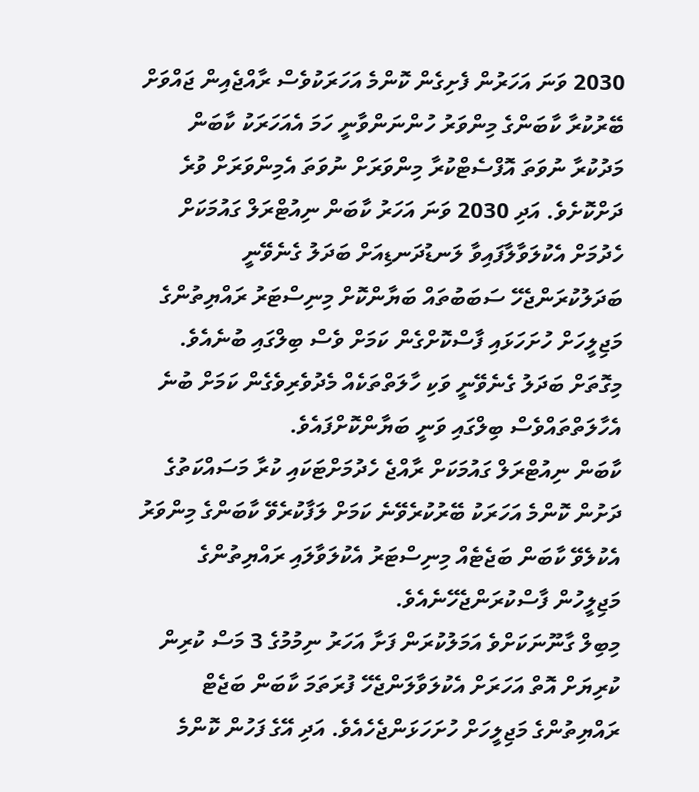2030 ވަނަ އަހަރުން ފެށިގެން ކޮންމެ އަހަރަކުވެސް ރާއްޖެއިން ޖައްވަށް ބޭރުކުރާ ކާބަންގެ މިންވަރު ހުންނަންވާނީ ހަމަ އެއަހަރަކު ކާބަން މަދުކުރާ ނުވަތަ އޮފްސެޓްކުރާ މިންވަރަށް ނުވަތަ އެމިންވަރަށް ވުރެ ދަށްކޮށެވެ. އަދި 2030 ވަނަ އަހަރު ކާބަން ނިއުޓްރަލް ގައުމަކަށް ހެދުމަށް އެކުލަވާލާފައިވާ ލަނޑުދަނޑިއަށް ބަދަލު ގެނެވޭނީ ބަދަލުކުރަންޖެހޭ ސަބަބުތައް ބަޔާންކޮށް މިނިސްޓަރު ރައްޔިތުންގެ މަޖިލީހަށް ހުށަހަޅައި ފާސްކޮށްގެން ކަމަށް ވެސް ބިލްގައި ބުނެއެވެ.
މިގޮތަށް ބަދަލު ގެނެވޭނީ ވަކި ހާލަތްތަކެއް މެދުވެރިވެގެން ކަމަށް ބުނެ އެހާލަތްތައްވެސް ބިލްގައި ވަނީ ބަޔާންކޮށްފައެވެ.
ކާބަން ނިއުޓްރަލް ގައުމަކަށް ރާއްޖެ ހެދުމަށްޓަކައި ކުރާ މަސައްކަތުގެ ދަށުން ކޮންމެ އަހަރަކު ބޭރުކުރެވޭނެ ކަމަށް ލަފާކުރެވޭ ކާބަންގެ މިންވަރު އެކުލެވޭ ކާބަން ބަޖެޓެއް މިނިސްޓަރު އެކުލަވާލައި ރައްޔިތުންގެ މަޖިލީހުން ފާސްކުރަންޖެހޭނެއެވެ.
މިބިލް ގާނޫނަކަށްވެ އަމަލުކުރަން ފަށާ އަހަރު ނިމުމުގެ 3 މަސް ކުރިން ކުރިޔަށް އޮތް އަހަރަށް އެކުލަވާލަންޖެހޭ ފުރަތަމަ ކާބަން ބަޖެޓް ރައްޔިތުންގެ މަޖިލީހަށް ހުށަހަޅަންޖެހެއެވެ. އަދި އޭގެ ފަހުން ކޮންމެ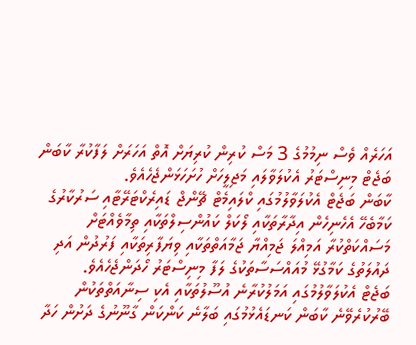އަހަރެއް ވެސް ނިމުމުގެ 3 މަސް ކުރިން ކުރިޔަށް އޮތް އަހަރަށް ލަފާކުރާ ކާބަން ބަޖެޓް މިނިސްޓަރު އެކުލަވާލައި މަޖިލީހަށް ހުށަހަޅަންޖެހެއެވެ.
ކާބަން ބަޖެޓް އެކުލަވާލުމުގައި ކްލައިމެޓް ޗޭންޖް ޑައިރެކްޓަރޭޓާއި ސަރުކާރުގެ ކަމާބެހޭ އެހެނިހެން އިދާރާތަކާއި ލޯކަލް ކައުންސިލްތަކާއި ތިމާވެއްޓަށް މަސައްކަތްކުރާ އަމިއްލަ ޖަމިއްޔާ ޖަމާއަތްތަކާއި ވިޔަފާރިތަކާއި ފަރުދުން އަދި ދައުލަތުގެ ކަމާގުޅޭ މުއައްސަސާތަކުގެ ލަފާ މިނިސްޓަރު ހޯދަންޖެހެއެވެ.
ބަޖެޓް އެކުލަވާލުމުގައި އަމަލުކުރާނެ އުސޫލުތަކާއި އެކި ސިނާއަތްތަކުން ބޭރުކުރެވޭނެ ކާބަން ކަނޑައެޅުމުގައި ބަލާނެ ކަންކަން ގާނޫނުގެ ދަށުން ހަދާ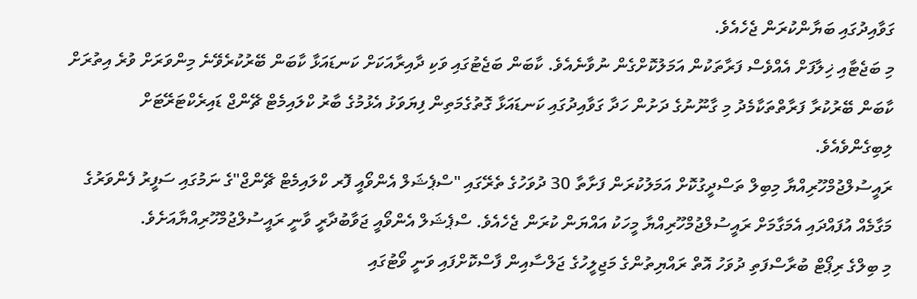ގަވާއިދުގައި ބަޔާންކުރަން ޖެހެއެވެ.
މި ބަޖެޓާއި ޚިލާފަށް އެއްވެސް ފަރާތަކުން އަމަލުކޮށްގެން ނުވާނެއެވެ. ކާބަން ބަޖެޓުގައި ވަކި ދާއިރާއަކަށް ކަނޑައަޅާ ކާބަން ބޭރުކުރެވޭނެ މިންވަރަށް ވުރެ އިތުރަށް ކާބަން ބޭރުކުރާ ފަރާތްތަކާމެދު މި ގާނޫނުގެ ދަށުން ހަދާ ގަވާއިދުގައި ކަނޑައަޅާ ގޮތުގެމަތިން ފިޔަވަޅު އެޅުމުގެ ބާރު ކްލައިމެޓް ޗޭންޖް ޑައިރެކްޓަރޭޓަށް ލިބިގެންވެއެވެ.
ރައީސުލްޖުމްހޫރިއްޔާ މިބިލް ތަސްދީގުކޮށް އަމަލުކުރަން ފަށާތާ 30 ދުވަހުގެ ތެރޭގައި "ސްޕެޝަލް އެންވޯއީ ފޮރ ކްލައިމެޓް ޗޭންޖް"ގެ ނަމުގައި ސަފީރު ފެންވަރުގެ މަގާމެއް އުފައްދައި އެމަގާމަށް ރައީސުލްޖުމްހޫރިއްޔާ މީހަކު އައްޔަން ކުރަން ޖެހެއެވެ. ސްޕެޝަލް އެންވޯއީ ޖަވާބުދާރީ ވާނީ ރައީސުލްޖުމްހޫރިއްޔާއަށެވެ.
މި ބިލްގެ ރިޕޯޓް ބުރާސްފަތި ދުވަހު އޮތް ރައްޔިތުންގެ މަޖިލީހުގެ ޖަލްސާއިން ފާސްކޮށްފައި ވަނީ ވޯޓުގައި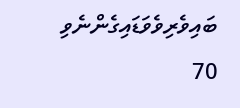ބައިވެރިވެވަޑައިގެންނެވި 70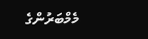މެމްބަރުންގެ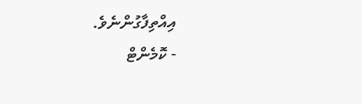އިއްތިފާގުންނެވެ.
- ކޮމެންޓް